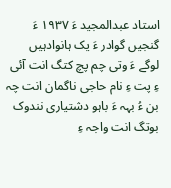استاد عبدالمجید ءَ ۱۹۳۷ ءَ گنجیں گوادر ءَ یک ہانوادہیں لوگے ءَ وتی چم پچ کتگ انت آئی ءِ پت ءِ نام حاجی ناگمان انت چہ بن ءُ بہہ ءَ باہو دشتیاری نندوک بوتگ انت واجہ ءِ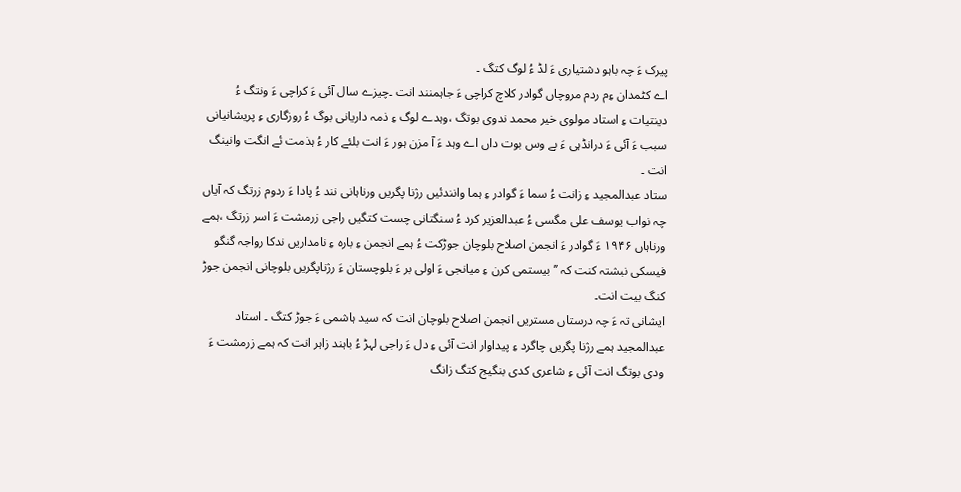پیرک ءَ چہ باہو دشتیاری ءَ لڈ ءُ لوگ کتگ ۔
اے کٹمدان ءِم ردم مروچاں گوادر کلاچ کراچی ءَ جاہمنند انت ۔چیزے سال آئی ءَ کراچی ءَ ونتگ ءُ دینتیات ءِ استاد مولوی خیر محمد ندوی بوتگ ،وہدے لوگ ءِ ذمہ داریانی بوگ ءُ روزگاری ءِ پریشانیانی سبب ءَ آئی ءَ درانڈہی ءَ بے وس بوت داں اے وہد ءَ آ مزن ہور ءَ انت بلئے کار ءُ ہذمت ئے انگت وانینگ انت ۔
ستاد عبدالمجید ءِ زانت ءُ سما ءَ گوادر ءِ ہما وانندئیں رژنا پگریں ورناہانی نند ءُ پادا ءَ ردوم زرتگ کہ آیاں چہ نواب یوسف علی مگسی ءُ عبدالعزیر کرد ءُ سنگتانی چست کتگیں راجی زرمشت ءَ اسر زرتگ ،ہمے ورناہاں ۱۹۴۶ ءَ گوادر ءَ انجمن اصلاح بلوچان جوڑکت ءُ ہمے انجمن ءِ بارہ ءِ نامداریں ندکا رواجہ گنگو فیسکی نبشتہ کنت کہ ’’ بیستمی کرن ءِ میانجی ءَ اولی بر ءَ بلوچستان ءَ رژناپگریں بلوچانی انجمن جوڑ کنگ بیت انت۔
ایشانی تہ ءَ چہ درستاں مستریں انجمن اصلاح بلوچان انت کہ سید ہاشمی ءَ جوڑ کتگ ۔ استاد عبدالمجید ہمے رژنا پگریں چاگرد ءِ پیداوار انت آئی ءِ دل ءَ راجی لہڑ ءُ باہند زاہر انت کہ ہمے زرمشت ءَ ودی بوتگ انت آئی ءِ شاعری کدی بنگیج کتگ زانگ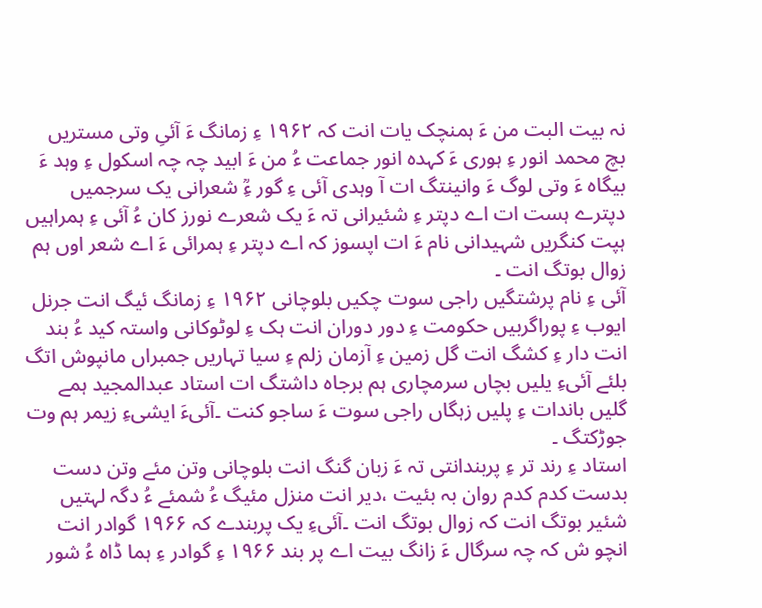نہ بیت البت من ءَ ہمنچک یات انت کہ ۱۹۶۲ ءِ زمانگ ءَ آئیِ وتی مستریں بچ محمد انور ءِ ہوری ءَ کہدہ انور جماعت ءُ من ءَ ابید چہ چہ اسکول ءِ وہد ءَ بیگاہ ءَ وتی لوگ ءَ وانینتگ ات آ وہدی آئی ءِ گور ءِؒ شعرانی یک سرجمیں دپترے ہست ات اے دپتر ءِ شئیرانی تہ ءَ یک شعرے نورز کان ءُ آئی ءِ ہمراہیں ہپت کنگریں شہیدانی نام ءَ ات اپسوز کہ اے دپتر ءِ ہمرائی ءَ اے شعر اوں ہم زوال بوتگ انت ۔
آئی ءِ نام پرشتگیں راجی سوت چکیں بلوچانی ۱۹۶۲ ءِ زمانگ ئیگ انت جرنل ایوب ءِ پوراگربیں حکومت ءِ دور دوران انت ہک ءِ لوٹوکانی واستہ کید ءُ بند انت دار ءِ کشگ انت گل زمین ءِ آزمان زلم ءِ سیا تہاریں جمبراں مانپوش اتگ بلئے آئیءِ یلیں بچاں سرمچاری ہم برجاہ داشتگ ات استاد عبدالمجید ہمے گلیں باندات ءِ پلیں زہگاں راجی سوت ءَ ساجو کنت ۔آئیءَ ایشیءِ زیمر ہم وت جوڑکتگ ۔
استاد ءِ رند تر ءِ پربندانتی تہ ءَ زبان گنگ انت بلوچانی وتن مئے وتن دست بدست کدم کدم روان بہ بئیت ،دیر انت منزل مئیگ ءُ شمئے ءُ دگہ لہتیں شئیر بوتگ انت کہ زوال بوتگ انت ۔آئیءِ یک پربندے کہ ۱۹۶۶ گوادر انت انچو ش کہ چہ سرگال ءَ زانگ بیت اے پر بند ۱۹۶۶ ءِ گوادر ءِ ہما ڈاہ ءُ شور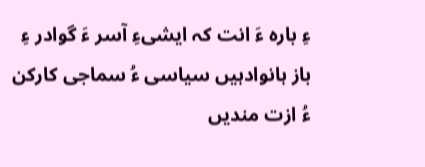ءِ بارہ ءَ انت کہ ایشیءِ آسر ءَ گوادر ءِ باز ہانوادہیں سیاسی ءُ سماجی کارکن ءُ ازت مندیں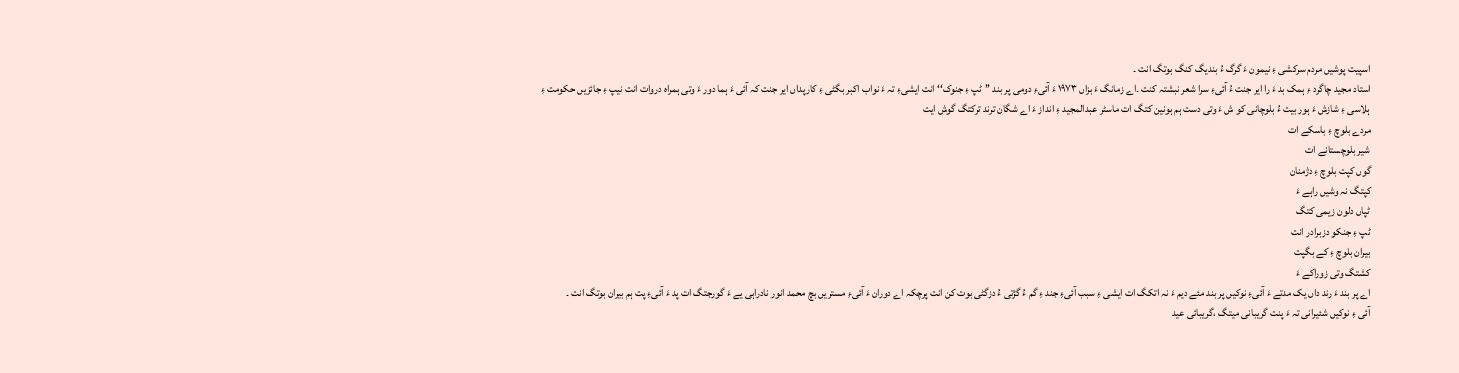اسپیت پوشیں مردم سرکشی ءِ نیمون ءَ گرگ ءُ بندیگ کنگ بوتگ انت ۔
استاد مجید چاگرد ءِ ہمک بد ءَ را ایر جنت ءُ آئیءِ سرا شعر نبشتہ کنت ۔اے زمانگ ءَ بزاں ۱۹۷۳ ءَ آئیءِ دومی پر بند ’’ ٹپ ءِ جنوک‘‘ انت ایشیءِ تہ ءَ نواب اکبر بگٹی ءِ کارپداں ایر جنت کہ آئی ءَ ہما دور ءَ وتی ہمراہ دروات انت نیپ ءِ جائزیں حکومت ءِ ہلاسی ءِ شازش ءَ ہور بیت ءُ بلوچانی کو ش ءَ وتی دست ہم ہونین کتگ ات ماسٹر عبدالمجید ءِ انداز ءَ اے شگان ترند ترکتگ گوش ایت
مردے بلوچ ءِ باسکے ات
شیر بلوچستانے ات
گوں کپت بلوچ ءِ دژمنان
کپتگ نہ وشیں راہے ءَ
ٹپاں دلون زیمی کتگ
ٹپ ءِ جنکو دزبرادر انت
بیران بلوچ ءِ کے بگپت
کشتگ وتی زوراکے ءَ
اے پر بند ءَ رند داں یک مدتے ءَ آئیءِ نوکیں پر بند مئے دیم ءَ نہ اتکگ ات ایشی ءِ سبب آئیءِ جند ءِ گم ءُ گڑتی ءُ دزگٹی بوت کن انت پرچکہ اے دوران ءَ آئیءِ مستریں بچ محمد انور نادراہی یے ءَ گورجتگ ات پد ءَ آئیءِ پت ہم بیران بوتگ انت ۔
آئی ءِ نوکیں شئیرانی تہ ءَ پنت گریبانی میتگ ،گریبائی عید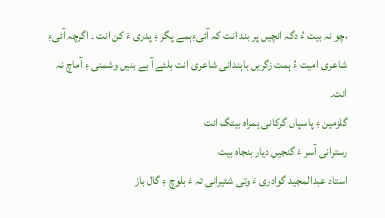،چو نہ بیت ءُ دگہ انچیں پر بند انت کہ آئیءِہمے پگر ءِ پدری ءَ کن انت ۔ اگرچہ آئیءِ شاعری امیت ءُ ہمت زگریں باہندانی شاعری انت بلئے آ بے بنیں وشمنی ءِ آماچ نہ انت۔
گلزمین ءِ پاسپاں گرکانی ہمراہ بیتگ انت
رسترانی آسر ءَ گنجیں دیار بنجاہ بیت
استاد عبدالمجید گوادری ءَ وتی شئیرانی تہ ءَ بلوچ ءِ گال باز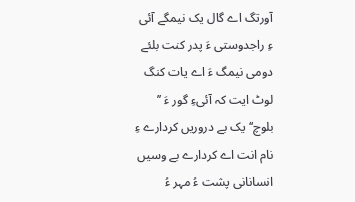آورتگ اے گال یک نیمگے آئی ءِ راجدوستی ءَ پدر کنت بلئے دومی نیمگ ءَ اے یات کنگ لوٹ ایت کہ آئیءِ گور ءَ ’’ بلوچ‘‘ یک بے دروریں کردارے ءِ نام انت اے کردارے بے وسیں انسانانی پشت ءُ مہر ءُ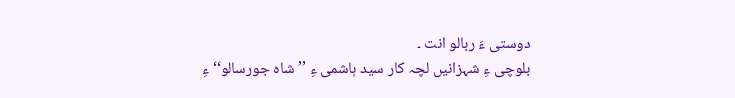دوستی ءَ ربالو انت ۔
بلوچی ءِ شہزانیں لچہ کار سید ہاشمی ءِ ’’ شاہ جورسالو‘‘ ءِ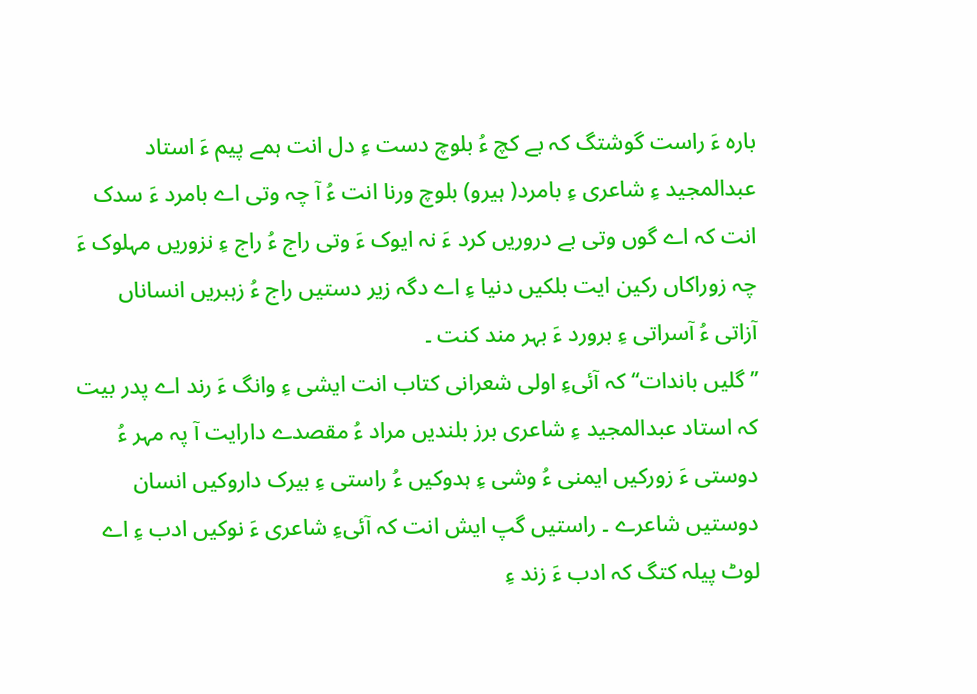بارہ ءَ راست گوشتگ کہ بے کچ ءُ بلوچ دست ءِ دل انت ہمے پیم ءَ استاد عبدالمجید ءِ شاعری ءِ بامرد( ہیرو) بلوچ ورنا انت ءُ آ چہ وتی اے بامرد ءَ سدک انت کہ اے گوں وتی بے دروریں کرد ءَ نہ ایوک ءَ وتی راج ءُ راج ءِ نزوریں مہلوک ءَ چہ زوراکاں رکین ایت بلکیں دنیا ءِ اے دگہ زیر دستیں راج ءُ زہبریں انساناں آزاتی ءُ آسراتی ءِ برورد ءَ بہر مند کنت ۔
’’ گلیں باندات‘‘ کہ آئیءِ اولی شعرانی کتاب انت ایشی ءِ وانگ ءَ رند اے پدر بیت کہ استاد عبدالمجید ءِ شاعری برز بلندیں مراد ءُ مقصدے دارایت آ پہ مہر ءُ دوستی ءَ زورکیں ایمنی ءُ وشی ءِ ہدوکیں ءُ راستی ءِ بیرک داروکیں انسان دوستیں شاعرے ۔ راستیں گپ ایش انت کہ آئیءِ شاعری ءَ نوکیں ادب ءِ اے لوٹ پیلہ کتگ کہ ادب ءَ زند ءِ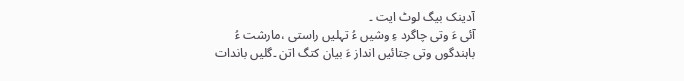آدینک بیگ لوٹ ایت ۔
آئی ءَ وتی چاگرد ءِ وشیں ءُ تہلیں راستی ،مارشت ءُ باہندگوں وتی جتائیں انداز ءَ بیان کتگ اتن ۔گلیں باندات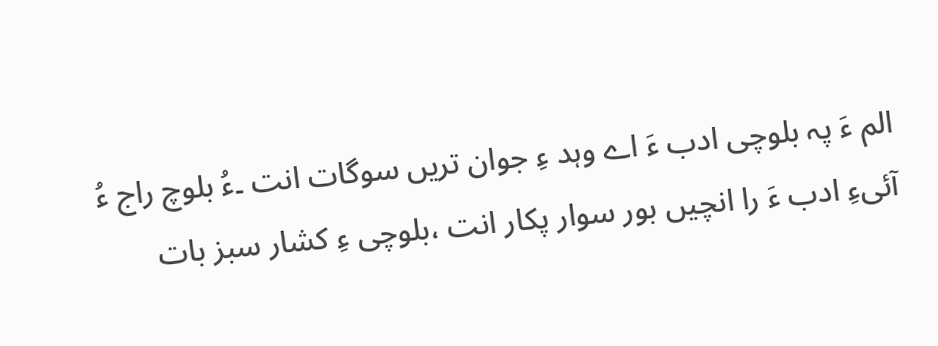الم ءَ پہ بلوچی ادب ءَ اے وہد ءِ جوان تریں سوگات انت ۔ءُ بلوچ راج ءُ آئیءِ ادب ءَ را انچیں بور سوار پکار انت ،بلوچی ءِ کشار سبز بات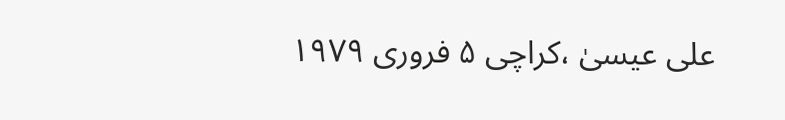علی عیسیٰ ،کراچی ۵ فروری ۱۹۷۹